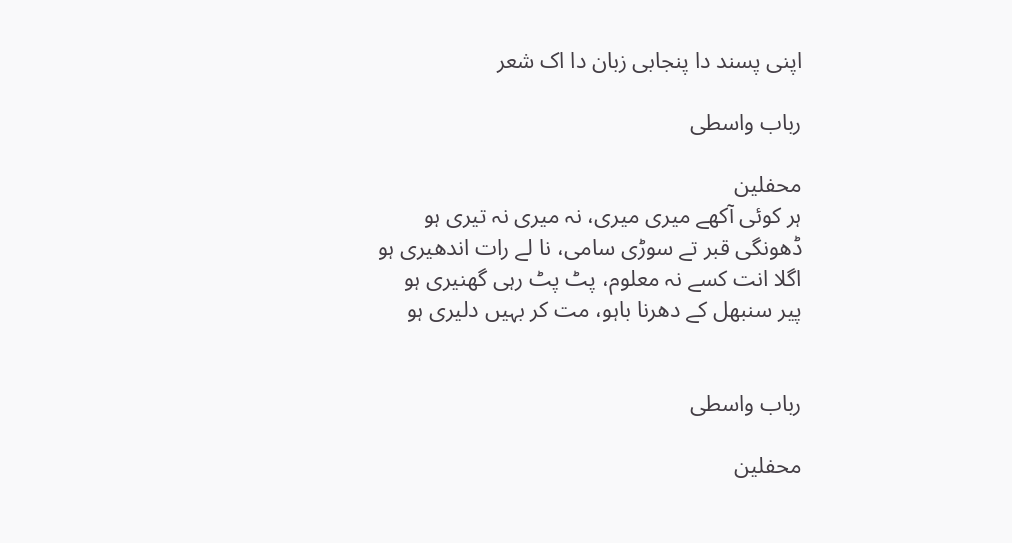اپنی پسند دا پنجابی زبان دا اک شعر

رباب واسطی

محفلین
ہر کوئی آکھے میری میری، نہ میری نہ تیری ہو
ڈھونگی قبر تے سوڑی سامی، نا لے رات اندھیری ہو
اگلا انت کسے نہ معلوم، پٹ پٹ رہی گھنیری ہو
پیر سنبھل کے دھرنا باہو، مت کر بہیں دلیری ہو


رباب واسطی

محفلین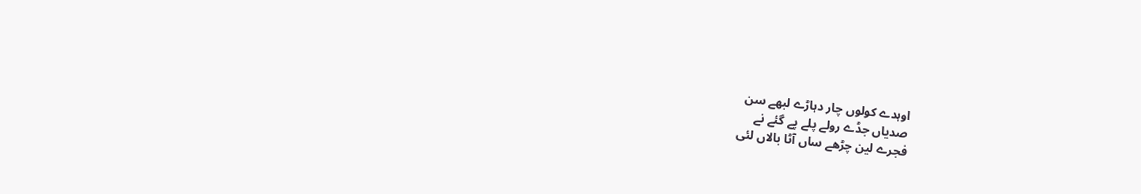اوہدے کولوں چار دہاڑے لبھے سن
صدیاں جڈے رولے پلے پے گئے نے
فجرے لین چڑھے ساں آٹا بالاں لئی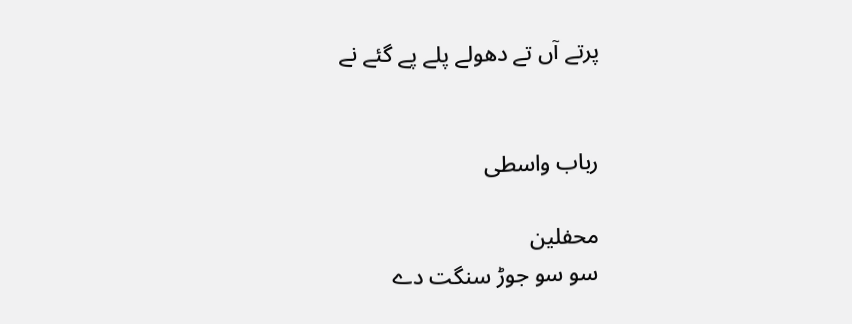پرتے آں تے دھولے پلے پے گئے نے


رباب واسطی

محفلین
سو سو جوڑ سنگت دے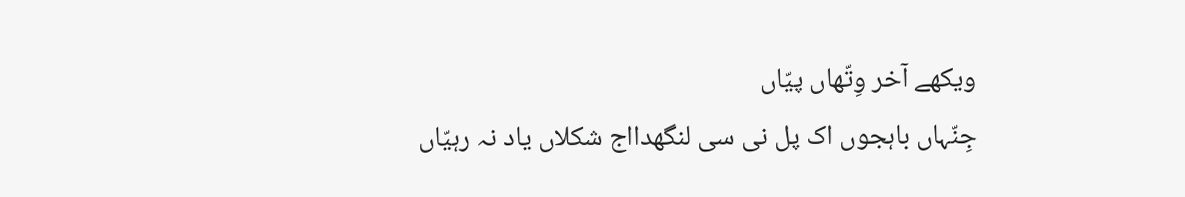ویکھے آخر وِتّھاں پیّاں
جِنّہاں باہجوں اک پل نی سی لنگھدااج شکلاں یاد نہ رہیّاں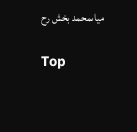میاںمحمد بخش رح

Top